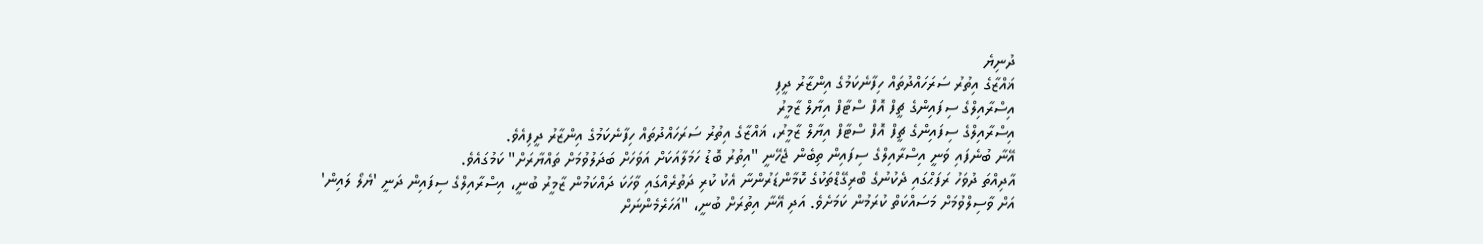ދުނިޔެ
ޣައްޒާގެ އިތުރު ސަރަހައްދުތައް ހިފާނެކަމުގެ އިންޒާރު ދީފި
އިސްރާއިލްގެ ސިފައިންގެ ޗީފް އޮފް ސްޓާފް އިޔާލް ޒާމީރު
އިސްރާއިލްގެ ސިފައިންގެ ޗީފް އޮފް ސްޓާފް އިޔާލް ޒާމީރު، ޣައްޒާގެ އިތުރު ސަރަހައްދުތައް ހިފާނެކަމުގެ އިންޒާރު ދީފިއެވެ.
އޭނާ ބުނެފައި ވަނީ އިސްރާއިލްގެ ސިފައިން ތިބެން ޖެހޭނީ "އިތުރު ބޮޑު ހަމަލާއަކަށް އަވަހަށް ބަދަލުވުމަށް ތައްޔާރަށް" ކަމުގައެވެ.
އާދިއްތަ ދުވަހު ރަފަޙްގައި ދެކުނުގެ ބްރިގޭޑްތަކުގެ ކޮމާންޑަރުންނާ އެކު ކުރި ދަތުރެއްގައި ވާހަކަ ދައްކަމުން ޒާމީރު ބުނީ، އިސްރާއިލްގެ ސިފައިން ދަނީ 'ޔެލޯ ލައިން' އަށް ވާސިލްވުމަށް މަސައްކަތް ކުރަމުން ކަމަށެވެ. އަދި އޭނާ އިތުރަށް ބުނީ، "އަހަރެމެންނަށް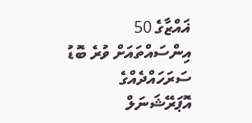ޣައްޒާގެ 50 އިންސައްތައަށް ވުރެ ބޮޑު ސަރަހައްދެއްގެ އޮޕަރޭޝަނަލް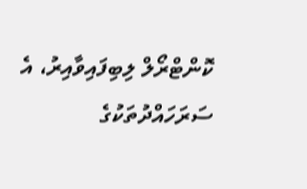ކޮންޓްރޯލް ލިބިފައިވާއިރު، އެ ސަރަހައްދުތަކުގެ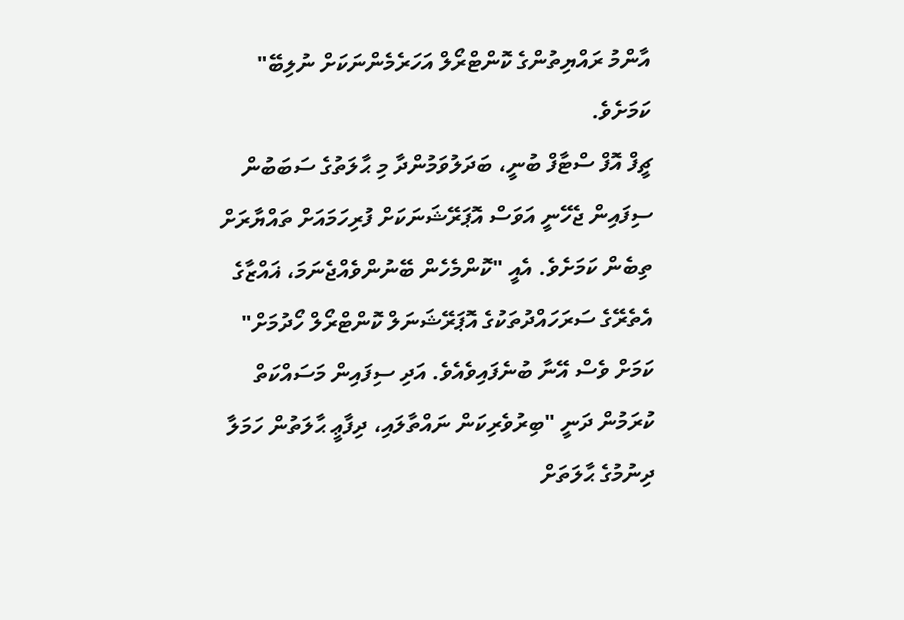އާންމު ރައްޔިތުންގެ ކޮންޓްރޯލް އަހަރެމެންނަކަށް ނުލިބޭ" ކަމަށެވެ.
ޗީފް އޮފް ސްޓާފް ބުނީ، ބަދަލުވަމުންދާ މި ޙާލަތުގެ ސަބަބުން ސިފައިން ޖެހޭނީ އަވަސް އޮޕަރޭޝަނަކަށް ފުރިހަމައަށް ތައްޔާރަށް ތިބެން ކަމަށެވެ. އެއީ "ކޮންމެހެން ބޭނުންވެއްޖެނަމަ، ޣައްޒާގެ އެތެރޭގެ ސަރަހައްދުތަކުގެ އޮޕަރޭޝަނަލް ކޮންޓްރޯލް ހޯދުމަށް" ކަމަށް ވެސް އޭނާ ބުނެފައިވެއެވެ. އަދި ސިފައިން މަސައްކަތް ކުރަމުން ދަނީ "ބިރުވެރިކަން ނައްތާލައި، ދިފާޢީ ޙާލަތުން ހަމަލާ ދިނުމުގެ ޙާލަތަށް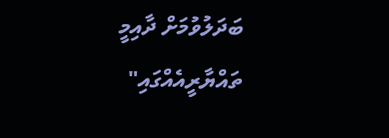ބަދަލުވުމަށް ދާއިމީ ތައްޔާރީއެއްގައި"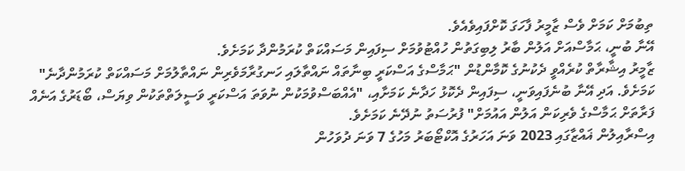ތިބުމަށް ކަމަށް ވެސް ޒާމީރު ފާހަގަ ކޮށްފައިވެއެވެ.
އޭނާ ބުނީ، ޙަމާސްއަށް އަލުން ބާރު ލިބިގަތުން ހުއްޓުވުމަށް ސިފައިން މަސައްކަތް ކުރަމުންދާ ކަމަށެވެ.
ޒާމީރު އިޝާރާތް ކުރެއްވީ ދެކުނުގެ ކޮމާންޑުން "ޙަމާސްގެ އަސްކަރީ ބިނާތައް ނައްތާލައި ހަނގުރާމަވެރިން ނައްތާލުމަށް މަސައްކަތް ކުރަމުންދާނެ" ކަމަށެވެ. އަދި އޭނާ ބުނެފައިވަނީ، ސިފައިން ދެކޮޅު ހަދާނެ ކަމަށާއި، "އެއްބަސްވުމަކުން ނުވަތަ އަސްކަރީ ވަސީލަތްތަކުން ވިޔަސް، ބޯޑަރުގެ އަނެއް ފަރާތަށް ޙަމާސްގެ ވެރިކަން އަލުން އައުމަށް" ފުރުސަތު ނުދޭނެ ކަމަށެވެ.
އިސްރާއިލުން ޣައްޒާގައި 2023 ވަނަ އަހަރުގެ އޮކްޓޯބަރު މަހުގެ 7 ވަނަ ދުވަހުން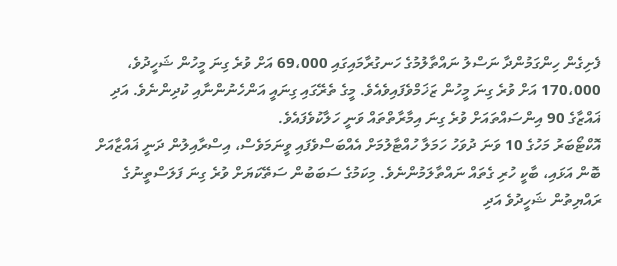ފެށިގެން ހިންގަމުންދާ ނަސްލު ނައްތާލުމުގެ ހަނގުރާމައިގައި 69،000 އަށް ވުރެ ގިނަ މީހުން ޝަހީދުވެ، 170،000 އަށް ވުރެ ގިނަ މީހުން ޒަޚަމްވެފައިވެއެވެ. މީގެ ތެރޭގައި ގިނައީ އަންހެނުންނާއި ކުދިންނެވެ. އަދި ޣައްޒާގެ 90 އިންސައްތައަށް ވުރެ ގިނަ އިމާރާތްތައް ވަނީ ހަލާކުވެފައެވެ.
އޮކްޓޯބަރު މަހުގެ 10 ވަނަ ދުވަހު ހަމަލާ ހުއްޓާލުމަށް އެއްބަސްވެފައި ވީނަމަވެސް، އިސްރާއިލުން ދަނީ ޣައްޒާއަށް ބޮން އަޅައި، ބާކީ ހުރި ގެތައް ނައްތާލަމުންނެވެ. މިކަމުގެ ސަބަބުން ސަތޭކަޔަށް ވުރެ ގިނަ ފަލަސްތީނުގެ ރައްޔިތުން ޝަހީދުވެ އަދި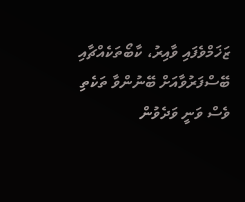ޒަޚަމްވެފައި ވާއިރު، ކާބޯތަކެއްޗާއި ބޭސްފަރުވާއަށް ބޭނުންވާ ތަކެތި ވެސް ވަނީ ވަދެވުން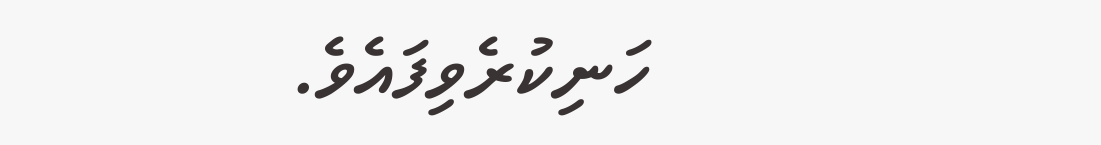ހަނިކުރެވިފައެވެ.